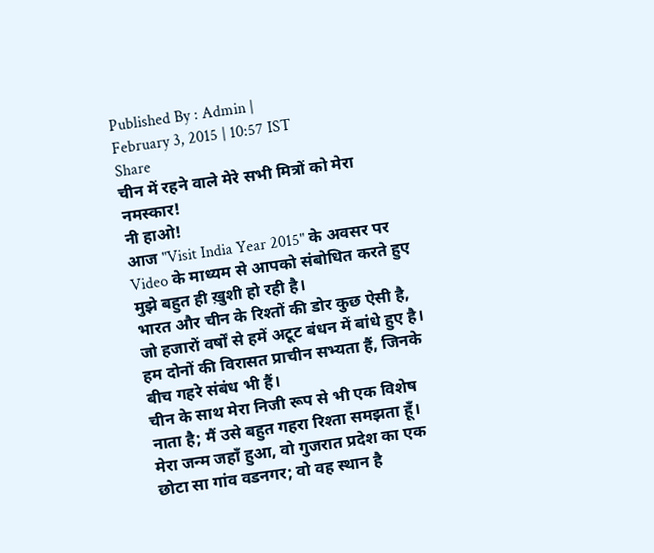Published By : Admin |
February 3, 2015 | 10:57 IST
Share
चीन में रहने वाले मेरे सभी मित्रों को मेरा नमस्कार!
नी हाओ!
आज "Visit India Year 2015" के अवसर पर Video के माध्यम से आपको संबोधित करते हुए मुझे बहुत ही ख़ुशी हो रही है।
भारत और चीन के रिश्तों की डोर कुछ ऐसी है, जो हजारों वर्षों से हमें अटूट बंधन में बांधे हुए है। हम दोनों की विरासत प्राचीन सभ्यता हैं, जिनके बीच गहरे संबंध भी हैं।
चीन के साथ मेरा निजी रूप से भी एक विशेष नाता है; मैं उसे बहुत गहरा रिश्ता समझता हूँ।
मेरा जन्म जहाँ हुआ, वो गुजरात प्रदेश का एक छोटा सा गांव वडनगर; वो वह स्थान है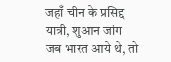जहाँ चीन के प्रसिद्द यात्री, शुआन जांग जब भारत आये थे, तो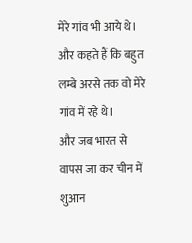मेरे गांव भी आये थे। और कहते हैं कि बहुत लम्बे अरसे तक वो मेरे गांव में रहे थे।
और जब भारत से वापस जा कर चीन में शुआन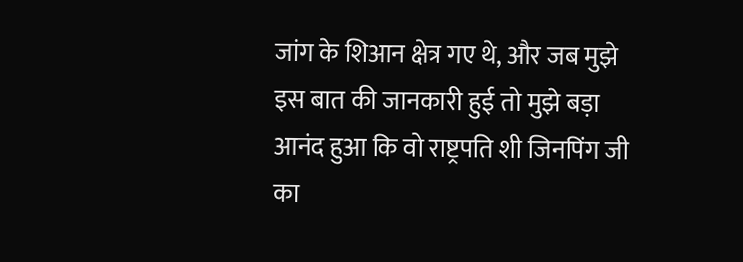जांग के शिआन क्षेत्र गए थे, और जब मुझे इस बात की जानकारी हुई तो मुझे बड़ा आनंद हुआ कि वो राष्ट्रपति शी जिनपिंग जी का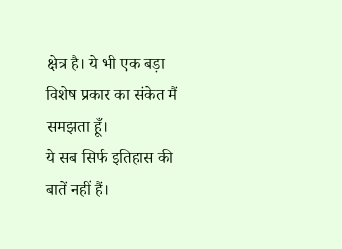क्षेत्र है। ये भी एक बड़ा विशेष प्रकार का संकेत मैं समझता हूँ।
ये सब सिर्फ इतिहास की बातें नहीं हैं।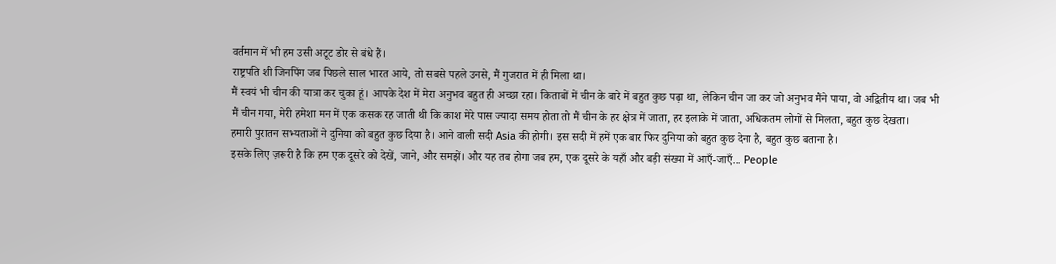वर्तमान में भी हम उसी अटूट डोर से बंधे हैं।
राष्ट्रपति शी जिनपिंग जब पिछले साल भारत आये, तो सबसे पहले उनसे, मैं गुजरात में ही मिला था।
मैं स्वयं भी चीन की यात्रा कर चुका हूं। आपके देश में मेरा अनुभव बहुत ही अच्छा रहा। किताबों में चीन के बारे में बहुत कुछ पढ़ा था, लेकिन चीन जा कर जो अनुभव मैंने पाया, वो अद्वितीय था। जब भी मैं चीन गया, मेरी हमेशा मन में एक कसक रह जाती थी कि काश मेरे पास ज्यादा समय होता तो मैं चीन के हर क्षेत्र में जाता, हर इलाके में जाता, अधिकतम लोगों से मिलता, बहुत कुछ देखता।
हमारी पुरातन सभ्यताओं ने दुनिया को बहुत कुछ दिया है। आने वाली सदी Asia की होगी। इस सदी में हमें एक बार फिर दुनिया को बहुत कुछ देना है, बहुत कुछ बताना है।
इसके लिए ज़रूरी है कि हम एक दूसरे को देखें, जाने, और समझें। और यह तब होगा जब हम, एक दूसरे के यहाँ और बड़ी संख्या में आएँ-जाएँ... People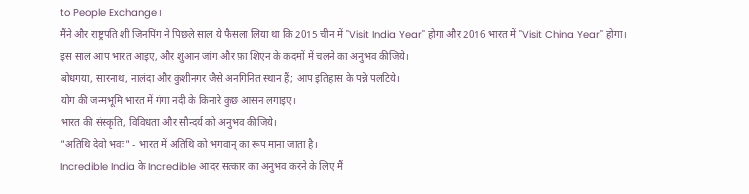to People Exchange।
मैंने और राष्ट्रपति शी जिनपिंग ने पिछले साल ये फैसला लिया था कि 2015 चीन में "Visit India Year" होगा और 2016 भारत में "Visit China Year" होगा।
इस साल आप भारत आइए, और शुआन जांग और फ़ा शिएन के कदमों में चलने का अनुभव कीजिये।
बोधगया, सारनाथ, नालंदा और कुशीनगर जैसे अनगिनित स्थान हैं; आप इतिहास के पन्ने पलटिये।
योग की जन्मभूमि भारत में गंगा नदी के किनारे कुछ आसन लगाइए।
भारत की संस्कृति, विविधता और सौन्दर्य को अनुभव कीजिये।
"अतिथि देवो भवः" - भारत में अतिथि को भगवान् का रूप माना जाता है।
Incredible India के Incredible आदर सत्कार का अनुभव करने के लिए मैं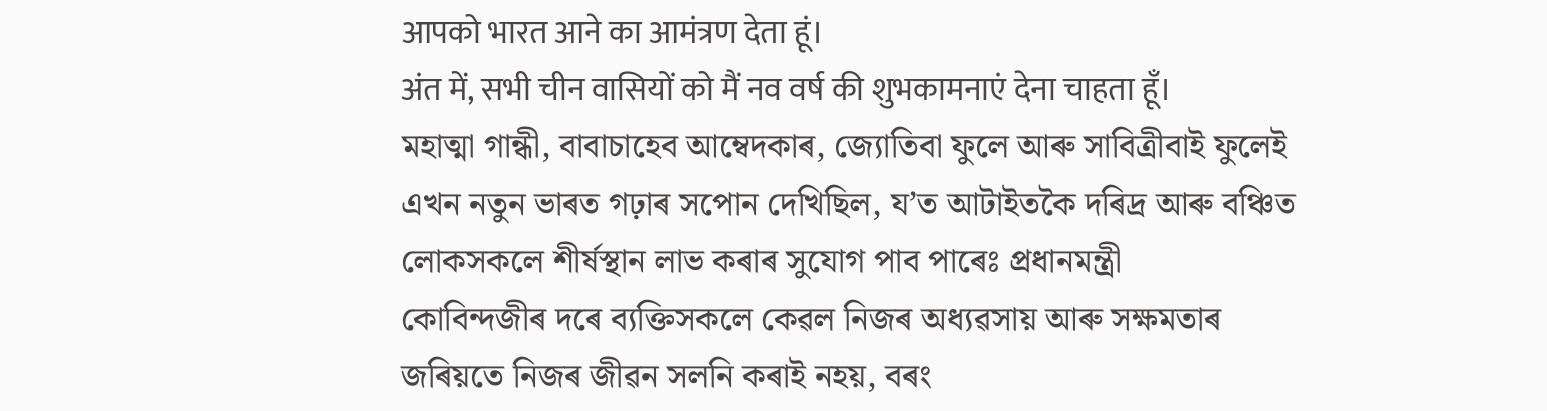आपको भारत आने का आमंत्रण देता हूं।
अंत में, सभी चीन वासियों को मैं नव वर्ष की शुभकामनाएं देना चाहता हूँ।
মহাত্মা গান্ধী, বাবাচাহেব আম্বেদকাৰ, জ্যোতিবা ফুলে আৰু সাবিত্ৰীবাই ফুলেই এখন নতুন ভাৰত গঢ়াৰ সপোন দেখিছিল, য’ত আটাইতকৈ দৰিদ্ৰ আৰু বঞ্চিত লোকসকলে শীৰ্ষস্থান লাভ কৰাৰ সুযোগ পাব পাৰেঃ প্ৰধানমন্ত্ৰী
কোবিন্দজীৰ দৰে ব্যক্তিসকলে কেৱল নিজৰ অধ্যৱসায় আৰু সক্ষমতাৰ জৰিয়তে নিজৰ জীৱন সলনি কৰাই নহয়, বৰং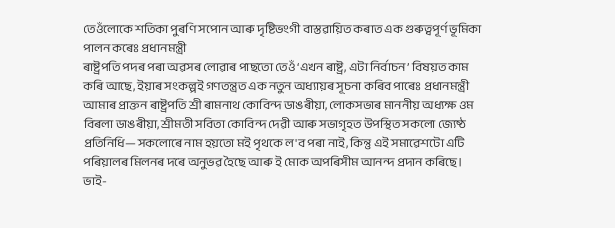তেওঁলোকে শতিকা পুৰণি সপোন আৰু দৃষ্টিভংগী বাস্তৱায়িত কৰাত এক গুৰুত্বপূৰ্ণ ভূমিকা পালন কৰেঃ প্ৰধানমন্ত্ৰী
ৰাষ্ট্ৰপতি পদৰ পৰা অৱসৰ লোৱাৰ পাছতো তেওঁ ‘এখন ৰাষ্ট্ৰ, এটা নিৰ্বাচন’ বিষয়ত কাম কৰি আছে, ইয়াৰ সংকল্পই গণতন্ত্ৰত এক নতুন অধ্যায়ৰ সূচনা কৰিব পাৰেঃ প্ৰধানমন্ত্ৰী
আমাৰ প্ৰাক্তন ৰাষ্ট্ৰপতি শ্ৰী ৰামনাথ কোবিন্দ ডাঙৰীয়া, লোকসভাৰ মাননীয় অধ্যক্ষ ওম বিৰলা ডাঙৰীয়া, শ্ৰীমতী সবিতা কোবিন্দ দেৱী আৰু সভাগৃহত উপস্থিত সকলো জ্যেষ্ঠ প্ৰতিনিধি— সকলোৰে নাম হয়তো মই পৃথকে ল'ব পৰা নাই, কিন্তু এই সমাৱেশটো এটি পৰিয়ালৰ মিলনৰ দৰে অনুভৱ হৈছে আৰু ই মোক অপৰিসীম আনন্দ প্ৰদান কৰিছে।
ভাই-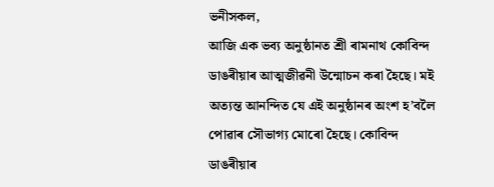ভনীসকল,
আজি এক ভব্য অনুষ্ঠানত শ্ৰী ৰামনাথ কোবিন্দ ডাঙৰীয়াৰ আত্মজীৱনী উন্মোচন কৰা হৈছে। মই অত্যন্ত আনন্দিত যে এই অনুষ্ঠানৰ অংশ হ’বলৈ পোৱাৰ সৌভাগ্য মোৰো হৈছে। কোবিন্দ ডাঙৰীয়াৰ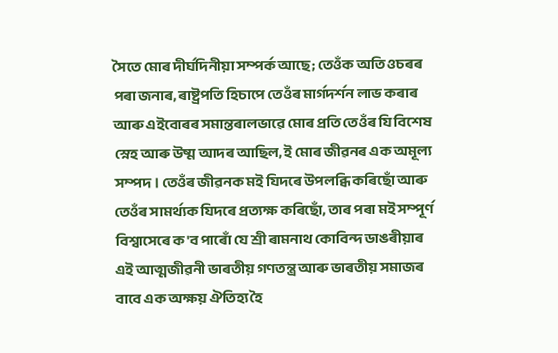সৈতে মোৰ দীৰ্ঘদিনীয়া সম্পৰ্ক আছে; তেওঁক অতি ওচৰৰ পৰা জনাৰ, ৰাষ্ট্ৰপতি হিচাপে তেওঁৰ মাৰ্গদৰ্শন লাভ কৰাৰ আৰু এইবোৰৰ সমান্তৰালভাৱে মোৰ প্ৰতি তেওঁৰ যি বিশেষ স্নেহ আৰু উষ্ম আদৰ আছিল, ই মোৰ জীৱনৰ এক অমূল্য সম্পদ। তেওঁৰ জীৱনক মই যিদৰে উপলব্ধি কৰিছোঁ আৰু তেওঁৰ সামৰ্থ্যক যিদৰে প্ৰত্যক্ষ কৰিছোঁ, তাৰ পৰা মই সম্পূৰ্ণ বিশ্বাসেৰে ক'ব পাৰোঁ যে শ্ৰী ৰামনাথ কোবিন্দ ডাঙৰীয়াৰ এই আত্মজীৱনী ভাৰতীয় গণতন্ত্ৰ আৰু ভাৰতীয় সমাজৰ বাবে এক অক্ষয় ঐতিহ্য হৈ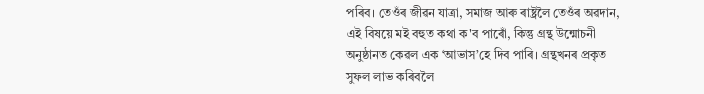পৰিব। তেওঁৰ জীৱন যাত্ৰা, সমাজ আৰু ৰাষ্ট্ৰলৈ তেওঁৰ অৱদান, এই বিষয়ে মই বহুত কথা ক'ব পাৰোঁ, কিন্তু গ্ৰন্থ উন্মোচনী অনুষ্ঠানত কেৱল এক ‘আভাস’হে দিব পাৰি। গ্ৰন্থখনৰ প্ৰকৃত সুফল লাভ কৰিবলৈ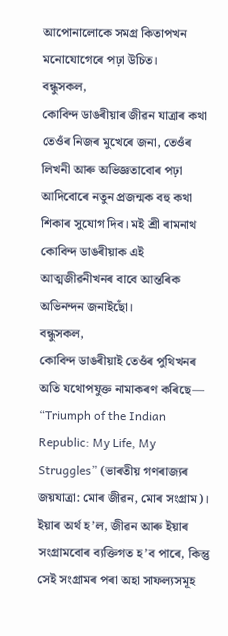আপোনালোকে সমগ্ৰ কিতাপখন মনোযোগেৰে পঢ়া উচিত।
বন্ধুসকল,
কোবিন্দ ডাঙৰীয়াৰ জীৱন যাত্ৰাৰ কথা তেওঁৰ নিজৰ মুখেৰে জনা, তেওঁৰ লিখনী আৰু অভিজ্ঞতাবোৰ পঢ়া আদিবোৰে নতুন প্ৰজন্মক বহু কথা শিকাৰ সুযোগ দিব। মই শ্ৰী ৰামনাথ কোবিন্দ ডাঙৰীয়াক এই আত্মজীৱনীখনৰ বাবে আন্তৰিক অভিনন্দন জনাইছোঁ।
বন্ধুসকল,
কোবিন্দ ডাঙৰীয়াই তেওঁৰ পুথিখনৰ অতি যথোপযুক্ত নামাকৰণ কৰিছে— “Triumph of the Indian Republic: My Life, My Struggles” (ভাৰতীয় গণৰাজ্যৰ জয়যাত্ৰা: মোৰ জীৱন, মোৰ সংগ্ৰাম)। ইয়াৰ অৰ্থ হ’ল, জীৱন আৰু ইয়াৰ সংগ্ৰামবোৰ ব্যক্তিগত হ’ব পাৰে, কিন্তু সেই সংগ্ৰামৰ পৰা অহা সাফল্যসমূহ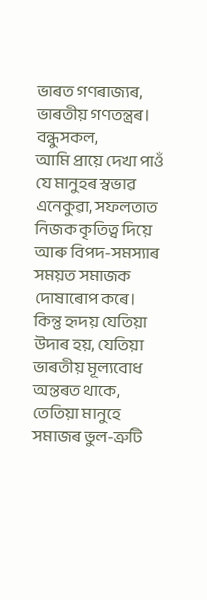ভাৰত গণৰাজ্যৰ, ভাৰতীয় গণতন্ত্ৰৰ।
বন্ধুসকল,
আমি প্ৰায়ে দেখা পাওঁ যে মানুহৰ স্বভাৱ এনেকুৱা, সফলতাত নিজক কৃতিত্ব দিয়ে আৰু বিপদ-সমস্যাৰ সময়ত সমাজক দোষাৰোপ কৰে। কিন্তু হৃদয় যেতিয়া উদাৰ হয়, যেতিয়া ভাৰতীয় মূল্যবোধ অন্তৰত থাকে, তেতিয়া মানুহে সমাজৰ ভুল-ত্ৰুটি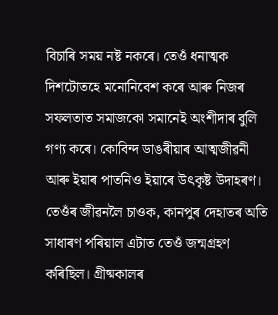বিচাৰি সময় নষ্ট নকৰে। তেওঁ ধনাত্মক দিশটোতহে মনোনিবেশ কৰে আৰু নিজৰ সফলতাত সমাজকো সমানেই অংশীদাৰ বুলি গণ্য কৰে। কোবিন্দ ডাঙৰীয়াৰ আত্মজীৱনী আৰু ইয়াৰ পাতনিও ইয়াৰে উৎকৃষ্ট উদাহৰণ। তেওঁৰ জীৱনলৈ চাওক, কানপুৰ দেহাতৰ অতি সাধাৰণ পৰিয়াল এটাত তেওঁ জন্মগ্ৰহণ কৰিছিল। গ্ৰীষ্মকালৰ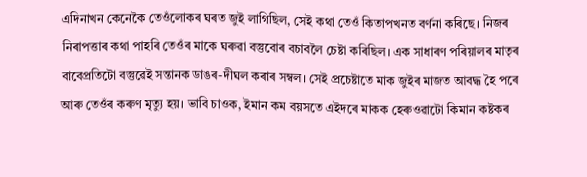এদিনাখন কেনেকৈ তেওঁলোকৰ ঘৰত জুই লাগিছিল, সেই কথা তেওঁ কিতাপখনত বৰ্ণনা কৰিছে। নিজৰ নিৰাপত্তাৰ কথা পাহৰি তেওঁৰ মাকে ঘৰুৱা বস্তুবোৰ বচাবলৈ চেষ্টা কৰিছিল। এক সাধাৰণ পৰিয়ালৰ মাতৃৰ বাবেপ্ৰতিটো বস্তুৱেই সন্তানক ডাঙৰ-দীঘল কৰাৰ সম্বল। সেই প্ৰচেষ্টাতে মাক জুইৰ মাজত আবদ্ধ হৈ পৰে আৰু তেওঁৰ কৰুণ মৃত্যু হয়। ভাবি চাওক, ইমান কম বয়সতে এইদৰে মাকক হেৰুওৱাটো কিমান কষ্টকৰ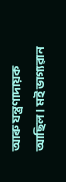আৰু যন্ত্ৰণাদায়ক আছিল। মই ভাগ্যৱান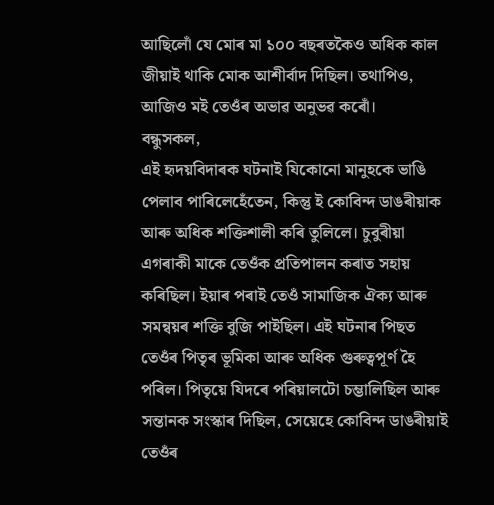আছিলোঁ যে মোৰ মা ১০০ বছৰতকৈও অধিক কাল জীয়াই থাকি মোক আশীৰ্বাদ দিছিল। তথাপিও, আজিও মই তেওঁৰ অভাৱ অনুভৱ কৰোঁ।
বন্ধুসকল,
এই হৃদয়বিদাৰক ঘটনাই যিকোনো মানুহকে ভাঙি পেলাব পাৰিলেহেঁতেন, কিন্তু ই কোবিন্দ ডাঙৰীয়াক আৰু অধিক শক্তিশালী কৰি তুলিলে। চুবুৰীয়া এগৰাকী মাকে তেওঁক প্ৰতিপালন কৰাত সহায় কৰিছিল। ইয়াৰ পৰাই তেওঁ সামাজিক ঐক্য আৰু সমন্বয়ৰ শক্তি বুজি পাইছিল। এই ঘটনাৰ পিছত তেওঁৰ পিতৃৰ ভূমিকা আৰু অধিক গুৰুত্বপূৰ্ণ হৈ পৰিল। পিতৃয়ে যিদৰে পৰিয়ালটো চম্ভালিছিল আৰু সন্তানক সংস্কাৰ দিছিল, সেয়েহে কোবিন্দ ডাঙৰীয়াই তেওঁৰ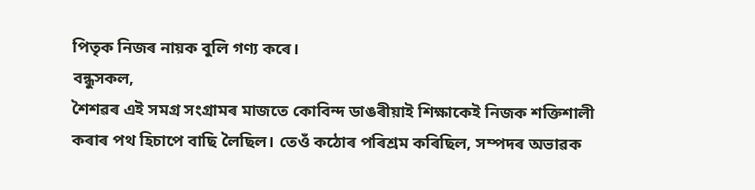পিতৃক নিজৰ নায়ক বুলি গণ্য কৰে।
বন্ধুসকল,
শৈশৱৰ এই সমগ্ৰ সংগ্ৰামৰ মাজতে কোবিন্দ ডাঙৰীয়াই শিক্ষাকেই নিজক শক্তিশালী কৰাৰ পথ হিচাপে বাছি লৈছিল। তেওঁ কঠোৰ পৰিশ্ৰম কৰিছিল, সম্পদৰ অভাৱক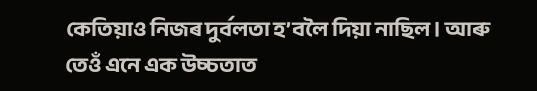কেতিয়াও নিজৰ দুৰ্বলতা হ’বলৈ দিয়া নাছিল। আৰু তেওঁ এনে এক উচ্চতাত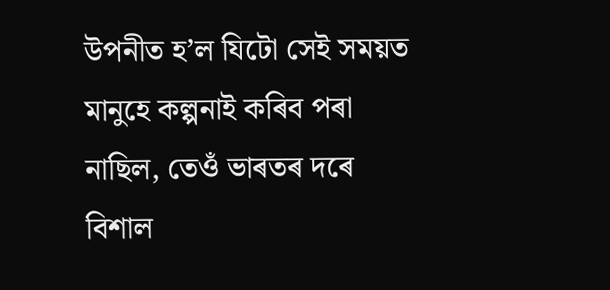উপনীত হ’ল যিটো সেই সময়ত মানুহে কল্পনাই কৰিব পৰা নাছিল, তেওঁ ভাৰতৰ দৰে বিশাল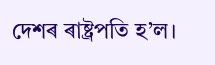দেশৰ ৰাষ্ট্ৰপতি হ’ল।